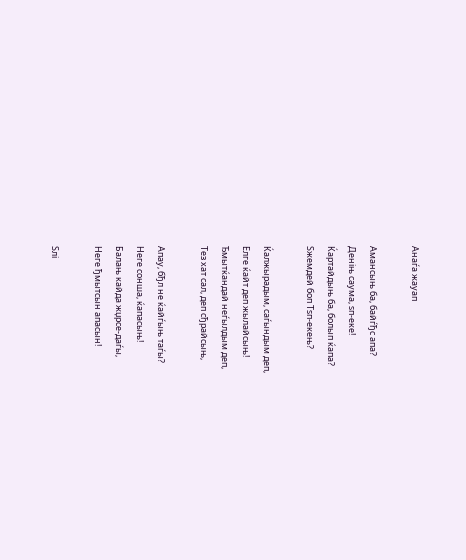Анаѓа жауап

Амансыњ ба, байѓђс апа?
Деніњ саума, ѕп-еке!
Ќартайдыњ ба, болып ќапа?
Ѕжемдей боп Тѕп-екењ?

Ќалжырадым, саѓындым деп,
Елге ќайт деп жылайсыњ!
Ђмытќандай неѓылдым деп,
Тез хат сал, деп сђрайсыњ,

Апау, бђл не ќайѓыњ таѓы?
Неге сонша, ќапасыњ!
Балањ кайда жџрсе-даѓы,
Неге ђмытсын апасын!

Ѕлі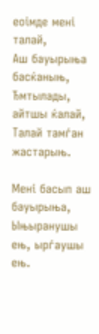еоімде мені талай,
Аш бауырыња басќаныњ,
Ђмтылады, айтшы ќалай,
Талай тамѓан жастарыњ.

Мені басып аш бауырыња,
Ыњыранушы ењ, ырѓаушы ењ.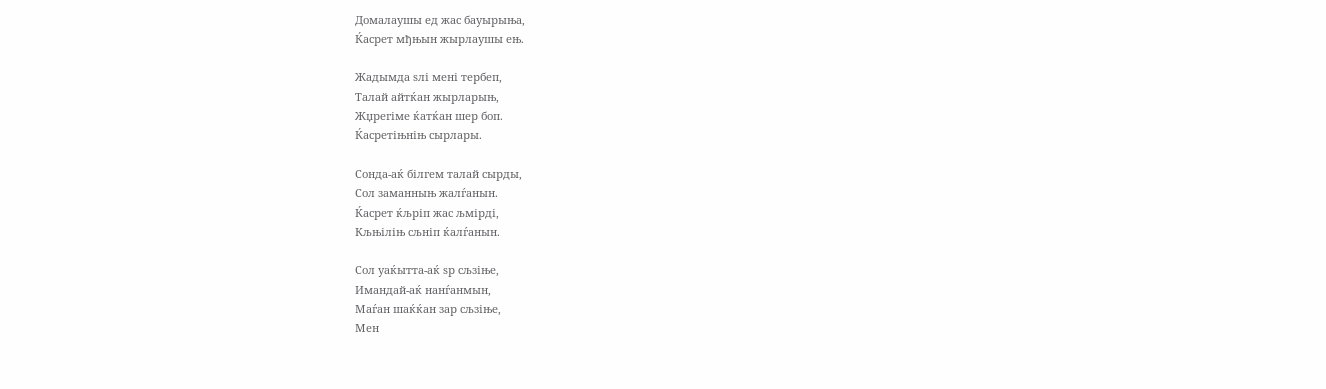Домалаушы ед жас бауырыња,
Ќасрет мђњын жырлаушы ењ.

Жадымда ѕлі мені тербеп,
Талай айтќан жырларыњ,
Жџрегіме ќатќан шер боп.
Ќасретіњніњ сырлары.

Сонда-аќ білгем талай сырды,
Сол заманныњ жалѓанын.
Ќасрет ќљріп жас љмірді,
Кљњіліњ сљніп ќалѓанын.

Сол уаќытта-аќ ѕр сљзіње,
Имандай-аќ нанѓанмын,
Маѓан шаќќан зар сљзіње,
Мен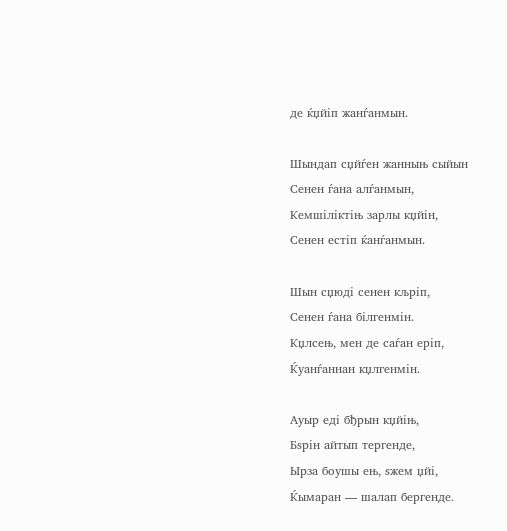де ќџйіп жанѓанмын.

Шындап сџйѓен жанныњ сыйын
Сенен ѓана алѓанмын,
Кемшіліктіњ зарлы кџйін,
Сенен естіп ќанѓанмын.

Шын сџюді сенен кљріп,
Сенен ѓана білгенмін.
Кџлсењ, мен де саѓан еріп,
Ќуанѓаннан кџлгенмін.

Ауыр еді бђрын кџйіњ,
Бѕрін айтып тергенде,
Ырза боушы ењ, ѕжем џйі,
Ќымаран — шалап бергенде.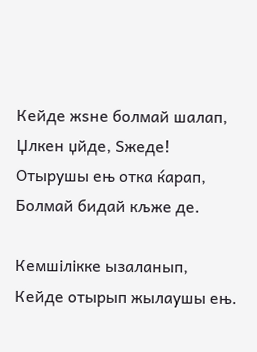Кейде жѕне болмай шалап,
Џлкен џйде, Ѕжеде!
Отырушы ењ отка ќарап,
Болмай бидай кљже де.

Кемшілікке ызаланып,
Кейде отырып жылаушы ењ.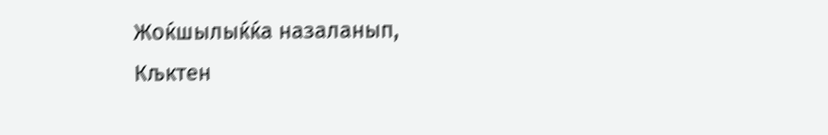Жоќшылыќќа назаланып,
Кљктен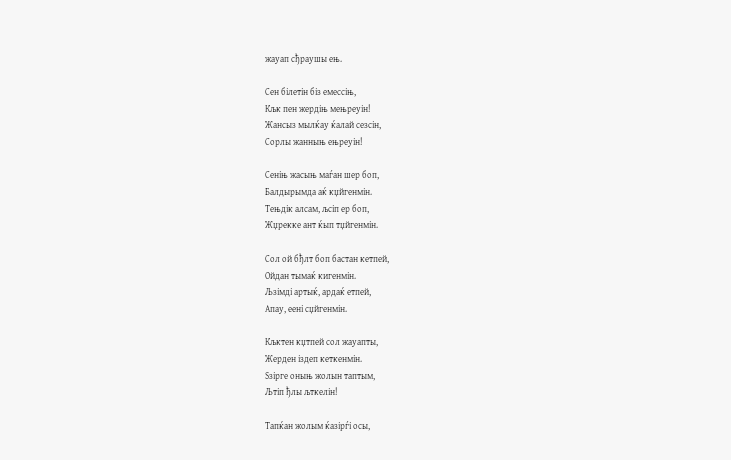жауап сђраушы ењ.

Сен білетін біз емессіњ,
Кљк пен жердіњ мењреуін!
Жансыз мылќау ќалай сезсін,
Сорлы жанныњ ењреуін!

Сеніњ жасыњ маѓан шер боп,
Балдырымда аќ кџйгенмін.
Тењдік алсам, љсіп ер боп,
Жџрекке ант ќып тџйгенмін.

Сол ой бђлт боп бастан кетпей,
Ойдан тымаќ кигенмін.
Љзімді артыќ, ардаќ етпей,
Апау, еені сџйгенмін.

Кљктен кџтпей сол жауапты,
Жерден іздеп кеткенмін.
Ѕзірге оныњ жолын таптым,
Љтіп ђлы љткелін!

Тапќан жолым ќазірѓі осы,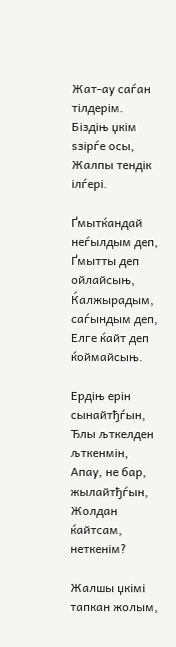Жат-ау саѓан тілдерім.
Біздіњ џкім ѕзірѓе осы,
Жалпы тендік ілѓері.

Ґмытќандай неѓылдым деп,
Ґмытты деп ойлайсыњ,
Ќалжырадым, саѓындым деп,
Елге ќайт деп ќоймайсыњ.

Ердіњ ерін сынайтђѓын,
Ђлы љткелден љткенмін,
Апау, не бар, жылайтђѓын,
Жолдан ќайтсам, неткенім?

Жалшы џкімі тапкан жолым,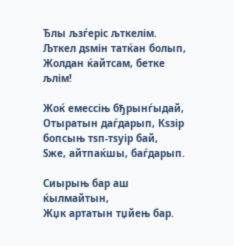Ђлы љзѓеріс љткелім.
Љткел дѕмін татќан болып,
Жолдан ќайтсам, бетке љлім!

Жоќ емессіњ бђрынѓыдай,
Отыратын даѓдарып, Кѕзір
бопсыњ тѕп-тѕуір бай,
Ѕже, айтпаќшы, баѓдарып.

Сиырыњ бар аш ќылмайтын,
Жџк артатын тџйењ бар.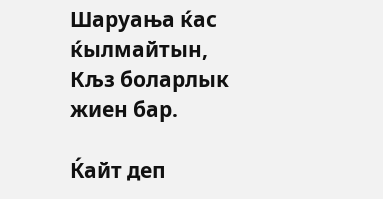Шаруања ќас ќылмайтын,
Кљз боларлык жиен бар.

Ќайт деп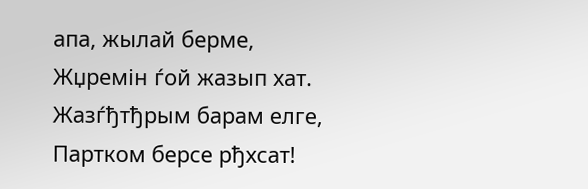апа, жылай берме,
Жџремін ѓой жазып хат.
Жазѓђтђрым барам елге,
Партком берсе рђхсат!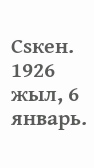Сѕкен. 1926 жыл, 6 январь.